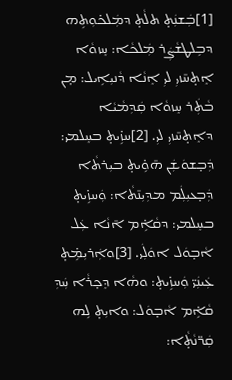[1]ܒܲܫܢܲܬ̣ ܬܠܵܬ̣ ܕܡܲܠܟ̇ܘܼܬܹܗ ܕܒܹܠܛܫܵܨܲܪ ܡܲܠܟܵܐ: ܚܸܙܘܵܐ ܐܸܬ̣ܚ̄ܙܝܼ ܠܝܼ ܐܸܢܵܐ ܕܵܢܝܼܐܹܝܠ: ܡ̣ܢ ܒܵܬܲܪ ܚܸܙܘܵܐ ܩܲܕܼܡܵܝܵܐ ܕܐܸܬ̣ܚ̄ܙܝܼ ܠܝܼ. [2]ܚܙܹ̇ܝܬ̣ ܒܚܸܠܡܝ: ܕܲܒ̣ܫܘܿܫܲܢ ܗ̄ܘܹ̇ܝܬ̣ ܒܝܼܪܬܵܐ ܕܲܒ̣ܥܝܼܠܲܡ ܡܕܼܝܼܢ̄ܬܵܐ: ܘܲܚܙܹ̇ܝܬ̣ ܒܚܸܠܡܝ: ܕܩܵܐܹ̇ܡ ܐ̄ܢܵܐ ܥܲܠ ܐܵܒ̣ܘܿܠ ܐܘܿܠܲܝ. [3]ܘܐܲܪܝܼܡܹ̇ܬ̣ ܥܲܝܢܲܝ̈ ܘܲܚܙܹ̇ܝܬ̣: ܘܗܵܐ ܕܸܟ̣ܪܵܐ ܚܲܕܼ ܩܵܐܹ̇ܡ ܐܵܒ̣ܘܿܠ: ܘܐܝܼܬ̣ ܠܹܗ ܩܲܪ̈ܢܵܬ̣ܵܐ: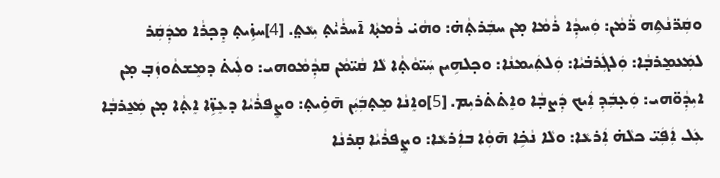ܘܩܲܪ̈ܢܵܬܹܗ ܪ̈ܵܡܵܢ: ܘܲܚܕܼܵܐ ܪܵܡܵܐ ܡ̣ܢ ܚܒܲܪܬ̣ܵܗ̇: ܘܗܵܝ̇ ܪܵܡܬ̣ܵܐ ܐ̄ܚܪܵܝܑܬ̣ ܝܼܥܵܬ̤. [4]ܚܙܹ̇ܝܬ̣ ܕܸܟ̣ܪܵܐ ܡܕܲܩܲܪ ܠܡܲܥܡ̱ܪܒ̣ܵܐ: ܘܲܠܓܲܪܒ̇ܝܵܐ: ܘܲܠܬܲܝܡܢܵܐ: ܘܟ̣ܠܗܹܝܢ ܚܲܝ̈ܘܵܬ̣ܵܐ ܠܵܐ ܩܵܝ̈ܡܵܢ ܩܕܼܵܡܵܘܗܝ: ܘܠܲܝܬ̇ ܕܡܸܫܬܵܘܙܲܒ̣ ܡ̣ܢ ܐܝܼܕܼܵܘ̈ܗܝ: ܘܲܥ̣ܒܲܕܼ ܐܲܝܟ ܕܲܨܒ̣ܵܐ ܘܐܸܬ̇ܬ̇ܪܝܼܡ. [5]ܘܐܸܢܵܐ ܡܸܬ̣ܒܲܝܲܢ ܗ̄ܘܹ̇ܝܬ̣: ܘܨܸܦܪܵܝܵܐ ܕܥܸܙܹ̈ܐ ܐܸܬ̣ܵܐ ܡ̣ܢ ܡܲܥ̱ܪܒ̣ܵܐ ܥܲܠ ܐܲܦܲܝ̈ ܟܠܵܗ̇ ܐܲܪܥܵܐ: ܘܠܵܐ ܢܵܟܹ̇ܐ ܗ̄ܘܼܵܐ ܒܐܲܪܥܵܐ: ܘܨܸܦܪܵܝܵܐ ܩ̣ܪܢܵܐ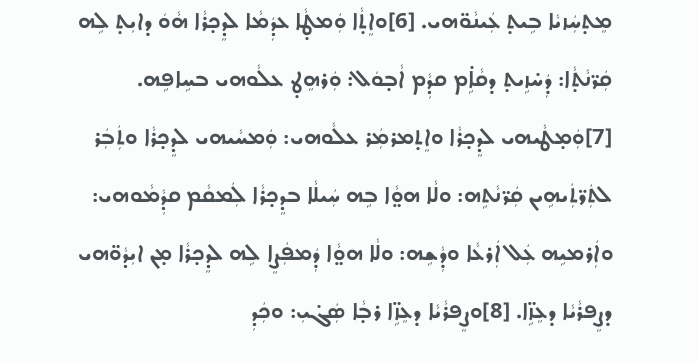ܡܸܬ̣ܚܲܙܝܵܐ ܒܹܝܬ̣ ܥܲܝܢܵܘ̈ܗܝ. [6]ܘܐܸܬ̣ܵܐ ܘܲܡܛ̣ܵܐ ܥܕܲܡܵܐ ܠܕܸܟ̣ܪܵܐ ܗܵܘܿ ܕܐܝܼܬ̣ ܠܹܗ ܩܲܪ̈ܢܵܬ̣ܵܐ: ܕܲܚ̇ܙܹܝܬ̣ ܕܩܵܐܹ̇ܡ ܩܕܼܵܡ ܐܵܒ̣ܘܿܠ: ܘܲܪܗܸܛ̣ ܥܠܵܘܗܝ ܒܚܹܐܦܹܗ. [7]ܘܲܡ̣ܛܵܝܗܝ ܠܕܸܟ̣ܪܵܐ ܘܐܸܬ̣ܡܪܡܲܪ ܥܠܵܘܗܝ: ܘܲܡܚܵܝܗܝ ܠܕܸܟ̣ܪܵܐ ܘܬܲܒܲܪ ܠܬܲܪ̈ܬܲܝܗܹܝܢ ܩܲܪ̈ܢܵܬܹܗ: ܘܠܵܐ ܗܘ̤ܵܐ ܒܹܗ ܚܲܝܠܵܐ ܒܕܸܟ̣ܪܵܐ ܠܲܡܩܵܡ ܩܕܼܵܡܵܘܗܝ: ܘܐܲܪܡܝܹܗ ܥܲܠ ܐܲܪܥܵܐ ܘܕܼܵܫܹܗ: ܘܠܵܐ ܗܘ̤ܵܐ ܕܲܡܦܲܨܸܐ ܠܹܗ ܠܕܸܟ̣ܪܵܐ ܡ̣ܢ ܐܝܼܕܵܘ̈ܗܝ ܕܨܸܦܪܵܝܵܐ ܕܥܸܙܹ̈ܐ. [8]ܘܨܸܦܪܵܝܵܐ ܕܥܸܙܹ̈ܐ ܪܒ̣ܵܐ ܣܲܓ̇ܝܼ: ܘܟܲܕܼ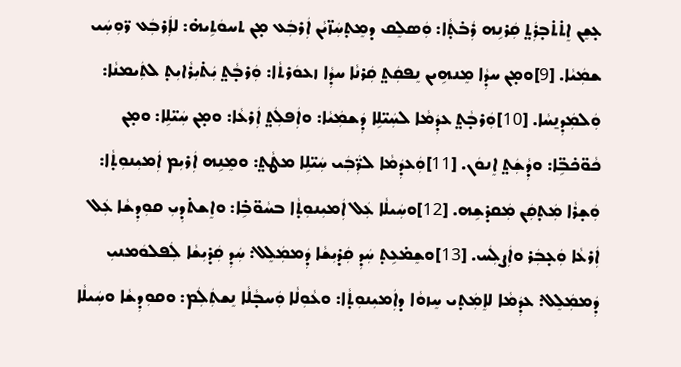ܥ̣ܫܸܢ ܐܸܬ̇ܬ̇ܒ̣ܪܲܬ̤ ܩܲܪܢܹܗ ܪܲܒ̇ܬ̣ܵܐ: ܘܲܣܠܸܩ ܕܡܸܬ̣ܚܲܙ̈ܝܵܢ ܐܲܪܒܲܥ ܡ̣ܢ ܬܚܘܿܬܹܝܗ̇: ܠܐܲܪܒܲܥ ܪ̈ܘܼܚܲܝ ܫܡܲܝܵܐ. [9]ܘܡ̣ܢ ܚܕܼܵܐ ܡܸܢܗܹܝܢ ܢܸܦܩܲܬ̤ ܩܲܪܢܵܐ ܚܕܼܵܐ ܙܥܘܿܪܬܵܐ: ܘܲܪܒ̣ܵܬ̤ ܝܲܬ̇ܝܼܪܵܐܝܼܬ̣ ܠܬܲܝܡܢܵܐ: ܘܲܠܡܲܕܼܢ̱ܚܵܐ. [10]ܘܲܪܒ̣ܵܬ̤ ܥܕܲܡܵܐ ܠܚܲܝ̈ܠܹܐ ܕܲܫܡܲܝܵܐ: ܘܐܲܦܠܲܬ̤ ܐܲܪܥܵܐ: ܘܡ̣ܢ ܚܲܝ̈ܠܹܐ: ܘܡ̣ܢ ܟܵܘ̈ܟ̇ܒܹ̈ܐ: ܘܕܼܵܫܲܬ̤ ܐܸܢܘܿܢ. [11]ܘܲܥܕܲܡܵܐ ܠܪ̈ܲܒܲܝ ܚܲܝ̈ܠܹܐ ܡܛܵܬ̤: ܘܡܸܢܹܗ ܐܲܪܝܼܡ ܐܲܡܝܼܢܘܼܬ̣ܵܐ: ܘܲܫ̣ܪܵܐ ܡܲܬ̣ܩܲܢ ܡܲܩܕ̇ܫܹܗ. [12]ܘܚܲܝܠܵܐ ܥܲܠ ܐܲܡܝܼܢܘܼܬ̣ܵܐ ܒܚܵܘ̈ܒܹ̇ܐ: ܘܐܸܫܬ̇ܕܼܝܼ ܩܘܼܕܼܫܵܐ ܥܲܠ ܐܲܪܥܵܐ ܘܲܥ̣ܒܲܪ ܘܐܲܨܠܲܚ. [13]ܘܫܸܡ̇ܥܹܬ̣ ܚܲܕܼ ܩܲܕ̇ܝܼܫܵܐ ܕܲܡܡܲܠܸܠ: ܚܲܕܼ ܩܲܕ̇ܝܼܫܵܐ ܠܲܦܠܘܿܡܢܝܼ ܕܲܡܡܲܠܸܠ: ܥܕܲܡܵܐ ܠܐܸܡܲܬ̣ܝ ܚܸܙܘܵܐ ܕܐܲܡܝܼܢܘܼܬ̣ܵܐ: ܘܥܵܘܼܠܵܐ ܘܲܚܒ̣ܵܠܵܐ ܢܸܫܬܲܠܲܡ: ܘܩܘܼܕܼܫܵܐ ܘܚܲܝܠܵܐ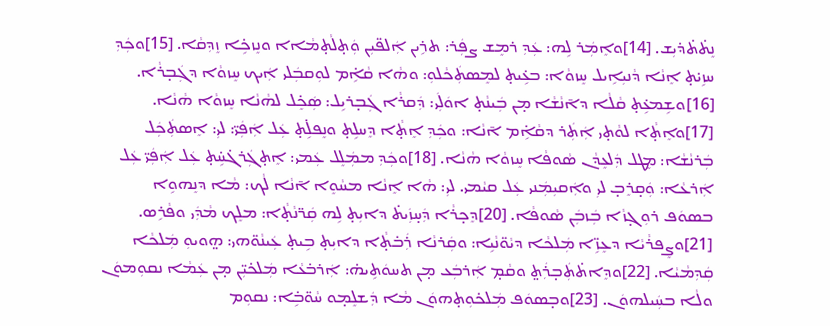ܢܸܬ̇ܬ̇ܕ̇ܝܼܫ. [14]ܘܐܸܡܲܪ ܠܹܗ: ܥܲܕܼ ܪܡܸܫ ܨܦܲܪ: ܬܪܹܝܢ ܐܲܠܦ̈ܝܼܢ ܘܲܬ̣ܠܵܬ̣ܡܵܐܐ ܘܢܸܙܟܹ̇ܐ ܙܸܕܼܩܵܐ. [15]ܘܟܲܕܼ ܚܙܹܝ̇ܬ̣ ܐܸܢܵܐ ܕܵܢܝܼܐܹܝܠ ܚܸܙܘܵܐ: ܒܥܹ̇ܝܬ̣ ܠܡܸܣܬܲܟܵܠܘܼ: ܘܗܵܐ ܩܵܐܹ̇ܡ ܠܘܼܩܒܲܠܝ ܐܲܝܟ ܚܸܙܘܵܐ ܕܓܲܒ̣ܪܵܐ. [16]ܘܫܹܡܥܹ̇ܬ̣ ܩܵܠܵܐ ܕܐ̄ܢܵܫܵܐ ܡ̣ܢ ܒܲܝܢܵܬ̣ ܐܘܿܠܲܝ: ܕܲܩܪܵܐ ܓܲܒ̣ܪܝܹܠ: ܣܲܟܸ̇ܠ ܠܗܵܢܵܐ ܚܸܙܘܵܐ ܗܵܢܵܐ. [17]ܘܐܸܬ̣ܵܐ ܠܘܵܬ̣ܝ ܐܲܬܲܪ ܕܩܵܐܹ̇ܡ ܐ̄ܢܵܐ: ܘܟܲܕܼ ܐܸܬ̣ܵܐ ܕܸܚܠܹܬ̣ ܘܢܸܦܠܹ̇ܬ̣ ܥܲܠ ܐܲܦܲܝ̈: ܠܝܼ: ܐܸܣܬܲܟܲܠ ܒܲܪܢܵܫܵܐ: ܡܸܛܠ ܕܲܠܥܸܕܵܢ ܣܵܘܦܵܐ ܚܸܙܘܵܐ ܗܵܢܵܐ. [18]ܘܟܲܕܼ ܡܡܲܠܸܠ ܥܲܡܝ: ܐܸܬ̣ܓܲܪܓ̇ܚܹ̇ܬ̣ ܥܲܠ ܐܲܦܲܝ̈ ܥܲܠ ܐܲܪܥܵܐ: ܘܲܩ̣ܪܸܒ̣ ܠܝܼ ܘܐܲܩܝܼܡܲܢܝ ܥܲܠ ܩܝܵܡܝ. ܠܝܼ: ܗܵܐ ܐܸܢܵܐ ܡܚܵܘܸܐ ܐ̄ܢܵܐ ܠܵܟ: ܡܵܐ ܕܢܸܗܘܹܐ ܒܣܘܿܦ ܪܘܼܓ̣ܙܵܐ ܒܲܙܒܲܢ ܣܵܘܦܵܐ. [20]ܕܸܟ̣ܪܵܐ ܕܲܚ̣ܙܲܝܬ̇ ܕܐܝܼܬ̣ ܠܹܗ ܩܲܪ̈ܢܵܬ̣ܵܐ: ܡܠܸܟ ܡܵܕܲܝ ܘܦܵܪܹܣ. [21]ܘܨܸܦܪܵܝܵܐ ܕܥܸܙܹ̈ܐ ܡܲܠܟܵܐ ܕܝܵܘ̈ܢܵܝܹܐ: ܘܩܲܪܢܵܐ ܪܲܒ̇ܬ̣ܵܐ ܕܐܝܼܬ̣ ܒܹܝܬ̣ ܥܲܝܢܵܘ̈ܗܝ: ܗ̤ܘܝܘܼ ܡܲܠܟܵܐ ܩܲܕܼܡܵܝܵܐ. [22]ܘܕܸܐܬ̇ܬܲܒ̣ܪܲܬ̤ ܘܩܵܡ̣ ܐܲܪܒܲܥ ܡ̣ܢ ܬܚܘܿܬܹܝܗ̇: ܐܲܪܒ̇ܥܵܐ ܡܲܠܟ̇ܝܼ̈ܢ ܡ̣ܢ ܥܲܡܵܐ ܢܩܘܼܡܘܿܢ ܘܠܵܐ ܒܚܲܝܠܗܘܿܢ. [23]ܘܒ̣ܣܘܿܦ ܡܲܠܟ̇ܘܼܬ̣ܗܘܿܢ ܡܵܐ ܕܲܫܠܸܡ̣ܘ ܚܵܘ̈ܒܹ̇ܐ: ܢܩܘܼܡ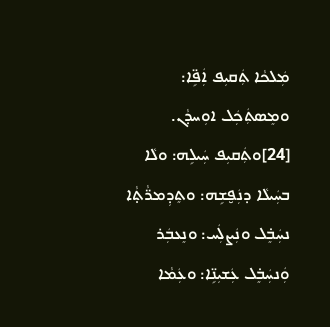ܡܲܠܟܵܐ ܬܲܩܝܼܦ ܐܲܦܹ̈ܐ: ܘܡܸܣܬܲܟܲܠ ܐܘܼܚܕܵܢ. [24]ܘܬܲܩܝܼܦ ܚܲܝܠܹܗ: ܘܠܵܐ ܒܚܲܝܠܵܐ ܕܢܲܦ̮ܫܹܗ: ܘܬܸܕܼܡܪ̈ܵܬ̣ܵܐ ܢܚܲܒܸ̇ܠ ܘܢܲܨܠܲܚ: ܘܢܸܥܒܲܪ ܘܲܢܚܲܒܸ̇ܠ ܥܲܫܝܼܢܹ̈ܐ: ܘܥܲܡܵܐ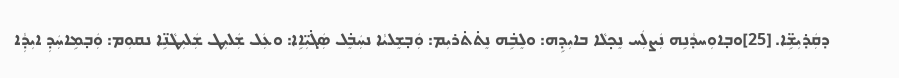ܕܩܲܕ̇ܝܼܫܹ̈ܐ. [25]ܘܒ̣ܐܘܼܚܕܵܢܹܗ ܢܲܨܠܲܚ ܢܸܟ̣ܠܵܐ ܒܐܝܼܕܹܗ: ܘܠܸܒܹ̇ܗ ܢܸܬ̇ܬ̇ܪܝܼܡ: ܘܲܒ̣ܫܸܠܝܵܐ ܢܚܲܒܸ̇ܠ ܣܲܓ̇ܝܼ̈ܐܹܐ: ܘܥܲܠ ܫܲܠܝܼܛ ܫܲܠܝܼܛܵܢܹ̈ܐ ܢܩܘܼܡ: ܘܲܒ̣ܡܹܐܚܲܕܼ ܐܝܼܕܼܵܐ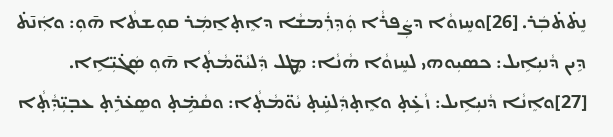ܢܸܬ̇ܬ̇ܒܲܪ. [26]ܘܚܸܙܘܵܐ ܕܨܲܦܪܵܐ ܘܲܕܼܪܲܡܫܵܐ ܕܐܸܬ̣ܐ̱ܡܲܪ ܩܘܼܫܬܵܐ ܗ̄ܘܼ: ܘܐܲܢ̄ܬ̇ ܕܹܝܢ ܕܵܢܝܼܐܹܝܠ: ܟܣܝܼܘܗܝ ܠܚܸܙܘܵܐ ܗܵܢܵܐ: ܡܸܛܠ ܕܲܠܝܵܘ̈ܡܵܬ̣ܵܐ ܗ̄ܘܼ ܣܲܓ̇ܝܼ̈ܐܹܐ. [27]ܘܐܸܢܵܐ ܕܵܢܝܼܐܹܝܠ: ܙܵܥܹ̇ܬ̣ ܘܐܸܬ̣ܕܲܠܚܹ̇ܬ̣ ܝܵܘ̈ܡܵܬ̣ܵܐ: ܘܩܵܡܹ̇ܬ̣ ܘܣܸܥ̇ܪܹܬ̣ ܥܒ̣ܝܼ̈ܕܼܵܬ̣ܵܐ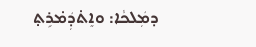ܕܡܲܠܟܵܐ: ܘܐܸܬ̇ܕܲܡ̇ܪܹܬ̣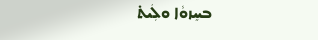ܒܚܸܙܘܵܐ ܘܠܲܝܬ̇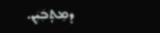ܕܡܸܬ̣ܒܲܝܲܢ.